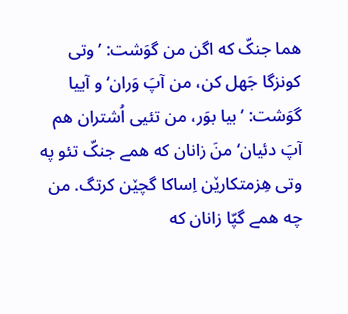هما جنکّ که اگن من گوَشت: ’وتی کونزگا جَهل کن، من آپَ وَران‘ و آییا گوَشت: ’بیا بوَر، من تئیی اُشتران هم آپَ دئیان‘ منَ زانان که همے جنکّ تئو په وتی هِزمتکارێن اِساکا گچێن کرتگ. من چه همے گپّا زانان که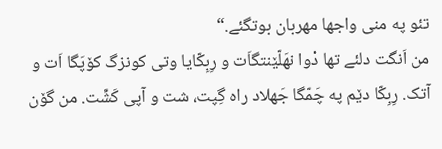تئو په منی واجها مهربان بوتگئے.“
من اَنگت دلئے تها دْوا نهَلّێنتگاَت و رِبِکّایا وتی کونزگ کۆپَگا اَت و آتک. رِبِکّا دێم په چَمّگا جَهلاد راه گِپت، شت و آپی کَشِّت. من گۆن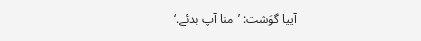آییا گوَشت: ’منا آپ بدئے.‘